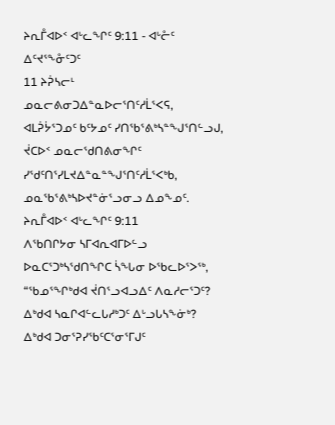ᔨᕆᒤᐊᐅᑉ ᐊᒡᓚᖏᑦ 9:11 - ᐊᒡᓔᑦ ᐃᑦᔪᕐᖕᓁᑦᑐᑦ
11 ᔨᕉᓴᓕᒻ ᓄᓇᓕᕕᓂᑐᐃᓐᓇᐅᓕᕐᑎᑦᓱᒫᕐᐸᕋ, ᐊᒪᕉᔮᕐᑐᓄᑦ ᑲᑦᔭᓄᑦ ᓯᑎᖃᕐᕕᒃᓴᓐᖑᕐᑎᓪᓗᒍ, ᔫᑕᐅᑉ ᓄᓇᓕᖁᑎᕕᓂᖏᑦ ᓯᖁᑦᑎᕐᓯᒪᔪᐃᓐᓇᓐᖑᕐᑎᑦᓱᒫᕐᐸᒃᑲ, ᓄᓇᖃᕐᕕᒃᓴᐅᔪᓐᓃᕐᓗᓂᓗ ᐃᓄᖕᓄᑦ.
ᔨᕆᒤᐊᐅᑉ ᐊᒡᓚᖏᑦ 9:11
ᐱᖃᑎᒋᔭᓂ ᓴᒥᐊᕆᐊᒥᐅᓪᓗ ᐅᓇᑕᕐᑐᒃᓴᖁᑎᖏᑕ ᓵᖓᓂ ᐅᖃᓚᐅᕐᐳᖅ, “ᖃᓄᕐᖏᒃᑯᐊ ᔫᑎᕐᓗᐊᓗᐃᑦ ᐱᓇᓱᓕᕐᑐᑦ? ᐃᒃᑯᐊ ᓴᓇᒋᐊᓪᓚᒐᓱᒃᑐᑦ ᐃᒡᓗᒐᓴᖕᓃᒃ? ᐃᒃᑯᐊ ᑐᓂᕐᕈᓯᖃᑦᑕᕐᓂᕐᒥᒍᑦ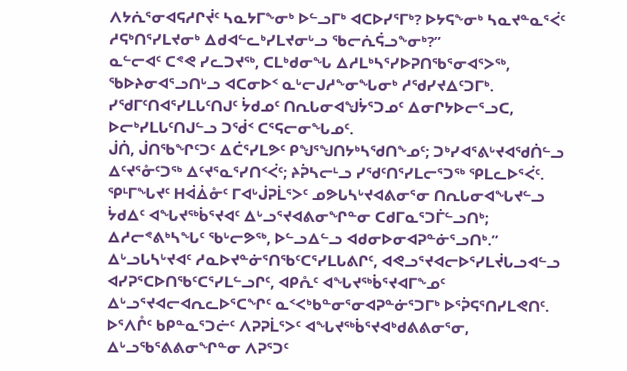ᐱᔭᕇᕐᓂᐊᕋᓱᒋᔫᑦ ᓴᓇᔭᒥᖕᓂᒃ ᐅᓪᓗᒥᒃ ᐊᑕᐅᓯᕐᒥᒃ? ᐅᔭᕋᖕᓂᒃ ᓴᓇᔪᓐᓇᕐᐹᑦ ᓱᕋᒃᑎᕐᓯᒪᔪᓂᒃ ᐃᑯᐊᓪᓚᒃᓯᒪᔪᓂᒡᓗ ᖃᓕᕇᕌᓗᖕᓂᒃ?”
ᓇᓪᓕᐊᑦ ᑕᕝᕙ ᓯᓚᑐᔪᖅ, ᑕᒪᒃᑯᓂᖓ ᐃᓱᒪᒃᓴᕐᓯᐅᕈᑎᖃᕐᓂᐊᕐᐳᖅ, ᖃᐅᔨᓂᐊᕐᓗᑎᒡᓗ ᐊᑕᓂᐅᑉ ᓇᒡᓕᒍᓱᖕᓂᖓᓂᒃ ᓱᖁᓯᔪᐃᑦᑐᒥᒃ.
ᓯᖁᒥᑦᑎᐊᕐᓯᒪᒐᑦᑎᒍᑦ ᔮᑯᓄᑦ ᑎᕆᒐᓂᐊᖑᔮᕐᑐᓄᑦ ᐃᓂᒋᔭᐅᓕᕐᓗᑕ, ᐅᓕᒃᓯᒪᒐᑦᑎᒍᓪᓗ ᑐᖂᑉ ᑕᕐᕋᓕᓂᖓᓄᑦ.
ᒎᑏ, ᒎᑎᖃᖏᑦᑐᑦ ᐃᑖᕐᓯᒪᕗᑦ ᑭᖑᕐᖑᑎᔭᒃᓴᖁᑎᖕᓄᑦ; ᑐᒃᓯᐊᕐᕕᒡᔪᐊᖁᑏᓪᓗ ᐃᑦᔪᕐᓁᑦᑐᖅ ᐃᑦᔪᕐᓇᕐᓯᑎᑉᐹᑦ; ᔨᕉᓴᓕᒻᓗ ᓯᖁᑦᑎᕐᓯᒪᓕᕐᑐᖅ ᕿᒪᓚᐅᕐᐹᑦ.
ᕿᒻᒥᖓᔪᑦ ᕼᐋᐄᓁᑦ ᒥᐊᒡᒎᕈᒫᕐᐳᑦ ᓄᕗᒐᓴᒡᔪᐊᕕᓂᕐᓂ ᑎᕆᒐᓂᐊᖓᔪᓪᓗ ᔮᑯᐃᑦ ᐊᖓᔪᖅᑳᕐᔪᐊᑦ ᐃᒡᓗᕐᔪᐊᕕᓂᖏᓐᓂ ᑕᑯᒥᓇᕐᑐᒦᓪᓗᑎᒃ; ᐃᓱᓕᕝᕕᒃᓴᖓᑦ ᖃᒡᓕᕗᖅ, ᐅᓪᓗᐃᓪᓗ ᐊᑯᓂᐅᓂᐊᕈᓐᓃᕐᓗᑎᒃ.”
ᐃᒡᓗᒐᓴᒡᔪᐊᑦ ᓱᓇᐅᔪᓐᓃᕐᑎᖃᑦᑕᕐᓯᒪᒐᕕᒋᑦ, ᐊᕙᓗᕐᔪᐊᓕᐅᕐᓯᒪᔫᒐᓗᐊᓪᓗ ᐊᓯᕈᕐᑕᐅᑎᖃᑦᑕᕐᓯᒪᓪᓗᒋᑦ, ᐊᑭᕅᑦ ᐊᖓᔪᖅᑳᕐᔪᐊᒥᖕᓄᑦ ᐃᒡᓗᕐᔪᐊᓕᐊᕆᓚᐅᕐᑕᖏᑦ ᓇᑉᐸᒃᑲᓐᓂᕐᓂᐊᕈᓐᓃᕐᑐᒥᒃ ᐅᕐᕉᕋᕐᑎᓯᒪᕙᑎᑦ.
ᐅᕐᐱᒊᑦ ᑲᑭᓐᓇᕐᑐᓖᑦ ᐱᕈᕈᒫᕐᐳᑦ ᐊᖓᔪᖅᑳᕐᔪᐊᒃᑯᕕᕕᓂᕐᓂ, ᐃᒡᓗᖃᕐᕕᕕᓂᖏᓐᓂ ᐱᕈᕐᑐᑦ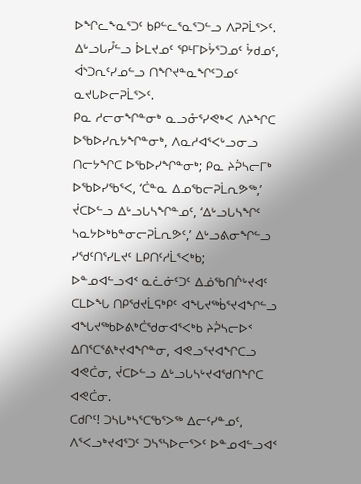ᐅᖏᓚᖕᓇᕐᑐᑦ ᑲᑭᓪᓚᕐᓇᕐᑐᓪᓗ ᐱᕈᕈᒫᕐᐳᑦ. ᐃᒡᓗᒐᓮᓪᓗ ᐆᒪᔪᓄᑦ ᕿᒻᒥᐅᔮᕐᑐᓄᑦ ᔮᑯᓄᑦ, ᐋᔅᑐᕆᑦᓯᓄᓪᓗ ᑎᖏᔪᓐᓇᖏᑦᑐᓄᑦ ᓇᔪᒐᐅᓕᕈᒫᕐᐳᑦ.
ᑭᓇ ᓱᓕᓂᖏᓐᓂᒃ ᓇᓗᓁᕐᓯᕙᒃᐸ ᐱᔨᖏᑕ ᐅᖃᐅᓯᕆᔭᖏᓐᓂᒃ, ᐱᓇᓱᐊᕐᐸᒡᓗᓂᓗ ᑎᓕᔭᖏᑕ ᐅᖃᐅᓯᖏᓐᓂᒃ; ᑭᓇ ᔨᕉᓴᓕᒥᒃ ᐅᖃᐅᓯᖃᕐᐸ, ‘ᑖᓐᓇ ᐃᓄᖃᓕᕈᒫᕆᕗᖅ,’ ᔫᑕᐅᓪᓗ ᐃᒡᓗᒐᓴᖏᓐᓄᑦ, ‘ᐃᒡᓗᒐᓴᖏᑦ ᓴᓇᔭᐅᒃᑲᓐᓂᓕᕈᒫᕆᕗᑦ,’ ᐃᒡᓗᕕᓂᖏᓪᓗ ᓯᖁᑦᑎᕐᓯᒪᔪᑦ ᒪᑭᑎᑦᓱᒫᕐᐸᒃᑲ;
ᐅᓐᓄᐊᓪᓗᐊᑉ ᓇᓛᓃᑦᑐᑦ ᐃᓅᖃᑎᒌᒡᔪᐊᑦ ᑕᒪᐅᖓ ᑎᑭᖁᔪᒫᕋᒃᑭᑦ ᐊᖓᔪᖅᑳᕐᔪᐊᖏᓪᓗ ᐊᖓᔪᖅᑲᐅᕕᒃᑖᖁᓂᐊᕐᐸᒃᑲ ᔨᕉᓴᓕᐅᑉ ᐃᑎᕐᑕᕐᕕᒃᔪᐊᖏᓐᓂ, ᐊᕙᓗᕐᔪᐊᖏᑕᓗ ᐊᕙᑖᓂ, ᔫᑕᐅᓪᓗ ᐃᒡᓗᒐᓴᒡᔪᐊᖁᑎᖏᑕ ᐊᕙᑖᓂ.
ᑕᑯᒋᑦ! ᑐᓴᒐᒃᓴᕐᑕᖃᕐᐳᖅ ᐃᓕᑦᓯᓐᓄᑦ, ᐱᕐᐸᓗᒃᔪᐊᕐᑐᑦ ᑐᓴᕐᓴᐅᓕᕐᐳᑦ ᐅᓐᓄᐊᓪᓗᐊᑉ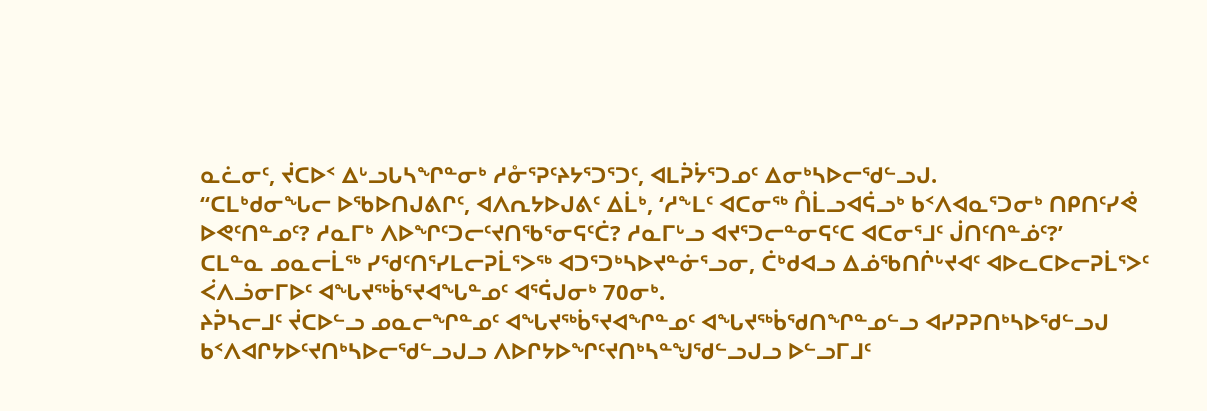ᓇᓛᓂᑦ, ᔫᑕᐅᑉ ᐃᒡᓗᒐᓴᖏᓐᓂᒃ ᓱᓁᕐᕈᑦᔨᔭᕐᑐᕐᑐᑦ, ᐊᒪᕉᔮᕐᑐᓄᑦ ᐃᓂᒃᓴᐅᓕᖁᓪᓗᒍ.
“ᑕᒪᒃᑯᓂᖓᓕ ᐅᖃᐅᑎᒍᕕᒋᑦ, ᐊᐱᕆᔭᐅᒍᕕᑦ ᐃᒫᒃ, ‘ᓱᖕᒪᑦ ᐊᑕᓂᖅ ᑍᒫᓗᐊᕌᓗᒃ ᑲᑉᐱᐊᓇᕐᑐᓂᒃ ᑎᑭᑎᑦᓯᕚ ᐅᕙᑦᑎᓐᓄᑦ? ᓱᓇᒥᒃ ᐱᐅᖏᑦᑐᓕᑦᔪᑎᖃᕐᓂᕋᑦᑖ? ᓱᓇᒥᒡᓗ ᐊᔪᕐᑐᓕᓐᓂᕋᑦᑕ ᐊᑕᓂᕐᒧᑦ ᒎᑎᑦᑎᓐᓅᑦ?’
ᑕᒪᓐᓇ ᓄᓇᓕᒫᖅ ᓯᖁᑦᑎᕐᓯᒪᓕᕈᒫᕐᐳᖅ ᐊᑐᕐᑐᒃᓴᐅᔪᓐᓃᕐᓗᓂ, ᑖᒃᑯᐊᓗ ᐃᓅᖃᑎᒌᒡᔪᐊᑦ ᐊᐅᓚᑕᐅᓕᕈᒫᕐᐳᑦ ᐹᐱᓘᓂᒥᐅᑦ ᐊᖓᔪᖅᑳᕐᔪᐊᖓᓐᓄᑦ ᐊᕐᕌᒍᓂᒃ 70ᓂᒃ.
ᔨᕉᓴᓕᒧᑦ ᔫᑕᐅᓪᓗ ᓄᓇᓕᖏᓐᓄᑦ ᐊᖓᔪᖅᑳᕐᔪᐊᖏᓐᓄᑦ ᐊᖓᔪᖅᑳᖁᑎᖏᓐᓄᓪᓗ ᐊᓯᕈᕈᑎᒃᓴᐅᖁᓪᓗᒍ ᑲᑉᐱᐊᒋᔭᐅᑦᔪᑎᒃᓴᐅᓕᖁᓪᓗᒍᓗ ᐱᐅᒋᔭᐅᖏᑦᔪᑎᒃᓴᓐᖑᖁᓪᓗᒍᓗ ᐅᓪᓗᒥᒧᑦ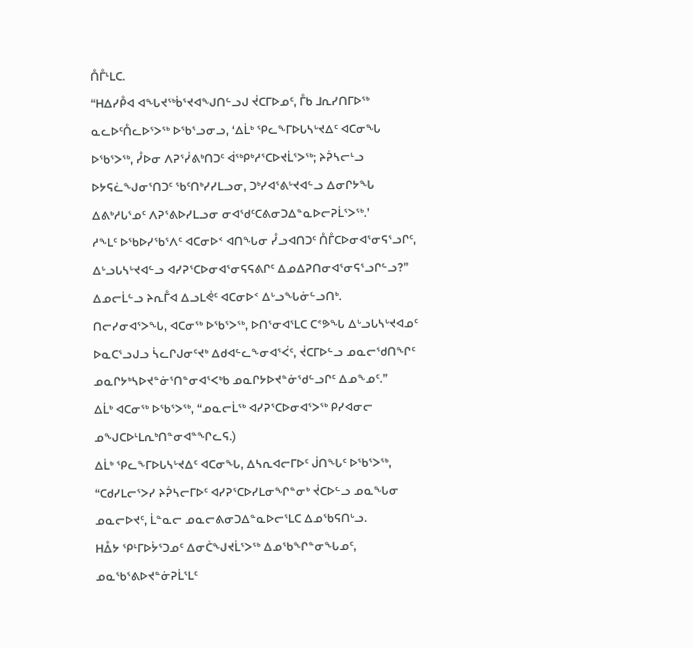ᑍᒤᒻᒪᑕ.
“ᕼᐃᓯᑬᐊ ᐊᖓᔪᖅᑳᕐᔪᐊᖑᑎᓪᓗᒍ ᔫᑕᒥᐅᓄᑦ, ᒤᑲ ᒧᕆᓯᑎᒥᐅᖅ ᓇᓚᐅᑦᑍᓚᐅᕐᐳᖅ ᐅᖃᕐᓗᓂᓗ, ‘ᐃᒫᒃ ᕿᓚᖕᒥᐅᒐᓴᒡᔪᐃᑦ ᐊᑕᓂᖓ ᐅᖃᕐᐳᖅ, ᓮᐅᓂ ᐱᕈᕐᓰᕕᒃᑎᑐᑦ ᐋᖅᑭᒃᓱᕐᑕᐅᔪᒫᕐᐳᖅ; ᔨᕉᓴᓕᒻᓗ ᐅᔭᕋᓛᖑᓂᕐᑎᑐᑦ ᖃᑦᑎᒃᓯᓯᒪᓗᓂ, ᑐᒃᓯᐊᕐᕕᒡᔪᐊᓪᓗ ᐃᓂᒋᔭᖓ ᐃᕕᒃᓱᒐᕐᓄᑦ ᐱᕈᕐᕕᐅᓯᒪᓗᓂ ᓂᐊᖁᑦᑕᕕᓂᑐᐃᓐᓇᐅᓕᕈᒫᕐᐳᖅ.’
ᓱᖕᒪᑦ ᐅᖃᐅᓯᖃᕐᐱᑦ ᐊᑕᓂᐅᑉ ᐊᑎᖓᓂ ᓮᓗᐊᑎᑐᑦ ᑍᒤᑕᐅᓂᐊᕐᓂᕋᕐᓗᒋᑦ, ᐃᒡᓗᒐᓴᒡᔪᐊᓪᓗ ᐊᓯᕈᕐᑕᐅᓂᐊᕐᓂᕋᕋᕕᒋᑦ ᐃᓄᐃᕈᑎᓂᐊᕐᓂᕋᕐᓗᒋᓪᓗ?” ᐃᓄᓕᒫᓪᓗ ᔨᕆᒤᐊ ᐃᓗᒪᕚᑦ ᐊᑕᓂᐅᑉ ᐃᒡᓗᖓᓃᓪᓗᑎᒃ.
ᑎᓕᓯᓂᐊᕐᐳᖓ, ᐊᑕᓂᖅ ᐅᖃᕐᐳᖅ, ᐅᑎᕐᓂᐊᕐᒪᑕ ᑕᕝᕗᖓ ᐃᒡᓗᒐᓴᒡᔪᐊᓄᑦ ᐅᓇᑕᕐᓗᒍᓗ ᓵᓚᒋᒍᓂᑦᔪᒃ ᐃᑯᐊᓪᓚᖕᓂᐊᕐᐹᑦ, ᔫᑕᒥᐅᓪᓗ ᓄᓇᓕᖁᑎᖏᑦ ᓄᓇᒋᔭᒃᓴᐅᔪᓐᓃᕐᑎᓐᓂᐊᕐᐸᒃᑲ ᓄᓇᒋᔭᐅᔪᓐᓃᖁᓪᓗᒋᑦ ᐃᓄᖕᓄᑦ.”
ᐃᒫᒃ ᐊᑕᓂᖅ ᐅᖃᕐᐳᖅ, “ᓄᓇᓕᒫᖅ ᐊᓯᕈᕐᑕᐅᓂᐊᕐᐳᖅ ᑭᓯᐊᓂᓕ ᓄᖑᑕᐅᒻᒪᕆᒃᑎᓐᓂᐊᓐᖏᓚᕋ.)
ᐃᒫᒃ ᕿᓚᖕᒥᐅᒐᓴᒡᔪᐃᑦ ᐊᑕᓂᖓ, ᐃᓴᕆᐊᓕᒥᐅᑦ ᒎᑎᖓᑦ ᐅᖃᕐᐳᖅ, “ᑕᑯᓯᒪᓕᕐᐳᓯ ᔨᕉᓴᓕᒥᐅᑦ ᐊᓯᕈᕐᑕᐅᓯᒪᓂᖏᓐᓂᒃ ᔫᑕᐅᓪᓗ ᓄᓇᖓᓂ ᓄᓇᓕᐅᔪᑦ, ᒫᓐᓇᓕ ᓄᓇᓕᕕᓂᑐᐃᓐᓇᐅᓕᕐᒪᑕ ᐃᓄᖃᕋᑎᒡᓗ.
ᕼᐂᔭ ᕿᒻᒥᐅᔮᕐᑐᓄᑦ ᐃᓂᑖᖑᔪᒫᕐᐳᖅ ᐃᓄᖃᖏᓐᓂᖓᓄᑦ, ᓄᓇᖃᕐᕕᐅᔪᓐᓃᕈᒫᕐᒪᑦ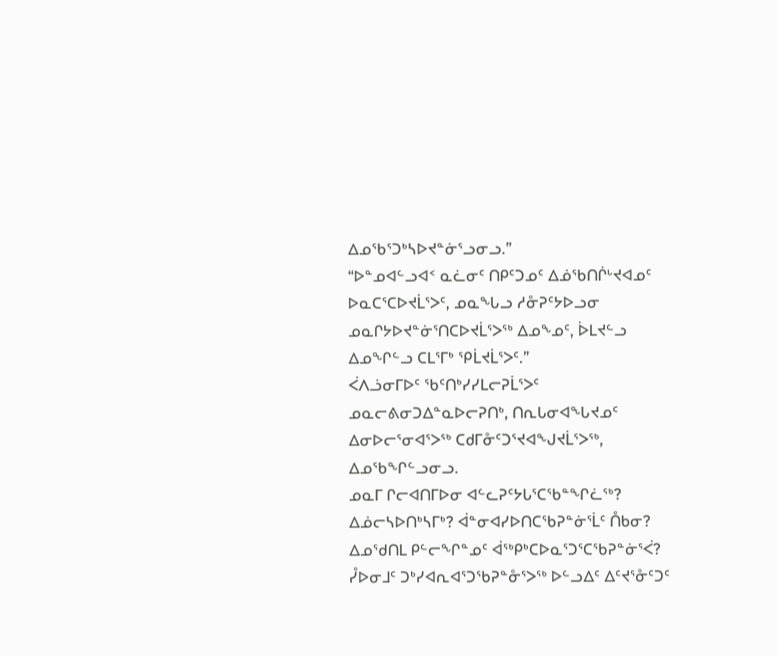ᐃᓄᖃᕐᑐᒃᓴᐅᔪᓐᓃᕐᓗᓂᓗ.”
“ᐅᓐᓄᐊᓪᓗᐊᑉ ᓇᓛᓂᑦ ᑎᑭᑦᑐᓄᑦ ᐃᓅᖃᑎᒌᒡᔪᐊᓄᑦ ᐅᓇᑕᕐᑕᐅᔪᒫᕐᐳᑦ, ᓄᓇᖓᓗ ᓱᓁᕈᑦᔭᐅᓗᓂ ᓄᓇᒋᔭᐅᔪᓐᓃᕐᑎᑕᐅᔪᒫᕐᐳᖅ ᐃᓄᖕᓄᑦ, ᐆᒪᔪᓪᓗ ᐃᓄᖏᓪᓗ ᑕᒪᕐᒥᒃ ᕿᒫᔪᒫᕐᐳᑦ.”
ᐹᐱᓘᓂᒥᐅᑦ ᖃᑦᑎᒃᓯᓯᒪᓕᕈᒫᕐᐳᑦ ᓄᓇᓕᕕᓂᑐᐃᓐᓇᐅᓕᕈᑎᒃ, ᑎᕆᒐᓂᐊᖓᔪᓄᑦ ᐃᓂᐅᓕᕐᓂᐊᕐᐳᖅ ᑕᑯᒥᓁᑦᑐᕐᔪᐊᖑᔪᒫᕐᐳᖅ, ᐃᓄᖃᖏᓪᓗᓂᓗ.
ᓄᓇᒥ ᒋᓕᐊᑎᒥᐅᓂ ᐊᓪᓚᕈᑦᔭᒐᕐᑕᖃᓐᖏᓛᖅ? ᐃᓅᓕᓴᐅᑎᒃᓴᒥᒃ? ᐋᓐᓂᐊᓯᐅᑎᑕᖃᕈᓐᓃᕐᒫᑦ ᑍᑲᓂ? ᐃᓄᖁᑎᒪ ᑭᓪᓕᖏᓐᓄᑦ ᐋᖅᑭᒃᑕᐅᓇᕐᑐᕐᑕᖃᕈᓐᓃᕐᐹ?
ᓮᐅᓂᒧᑦ ᑐᒃᓯᐊᕆᐊᕐᑐᖃᕈᓐᓁᕐᐳᖅ ᐅᓪᓗᐃᑦ ᐃᑦᔪᕐᓁᑦᑐᑦ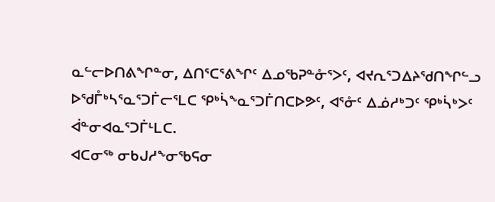ᓇᓪᓕᐅᑎᕕᖏᓐᓂ, ᐃᑎᕐᑕᕐᕕᖏᑦ ᐃᓄᖃᕈᓐᓁᕐᐳᑦ, ᐊᔪᕆᕐᑐᐃᔨᖁᑎᖏᓪᓗ ᐅᖁᒤᒃᓴᕐᓇᕐᑐᒦᓕᕐᒪᑕ ᕿᒃᓵᖕᓇᕐᑐᒦᑎᑕᐅᕗᑦ, ᐊᕐᓁᑦ ᐃᓅᓱᒃᑐᑦ ᕿᒃᓵᒃᐳᑦ ᐋᓐᓂᐊᓇᕐᑐᒦᒻᒪᑕ.
ᐊᑕᓂᖅ ᓂᑲᒍᓱᖕᓂᖃᕋᓂ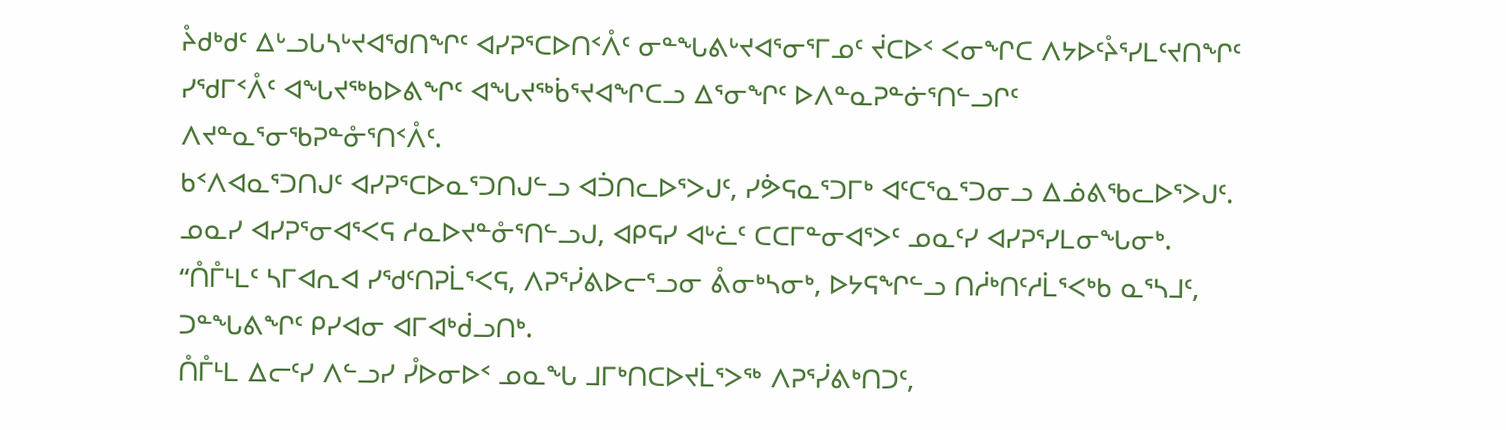ᔧᑯᒃᑯᑦ ᐃᒡᓗᒐᓴᒡᔪᐊᖁᑎᖏᑦ ᐊᓯᕈᕐᑕᐅᑎᑉᐰᑦ ᓂᓐᖓᕕᒡᔪᐊᕐᓂᕐᒥᓄᑦ ᔫᑕᐅᑉ ᐸᓂᖏᑕ ᐱᔭᐅᑦᔧᕐᓯᒪᑦᔪᑎᖏᑦ ᓯᖁᒥᑉᐰᑦ ᐊᖓᔪᖅᑲᐅᕕᖏᑦ ᐊᖓᔪᖅᑳᕐᔪᐊᖏᑕᓗ ᐃᕐᓂᖏᑦ ᐅᐱᓐᓇᕈᓐᓃᕐᑎᓪᓗᒋᑦ ᐱᔪᓐᓇᕐᓂᖃᕈᓐᓁᕐᑎᑉᐰᑦ.
ᑲᑉᐱᐊᓇᕐᑐᑎᒍᑦ ᐊᓯᕈᕐᑕᐅᓇᕐᑐᑎᒍᓪᓗ ᐊᑑᑎᓚᐅᕐᐳᒍᑦ, ᓯᕘᕋᓇᕐᑐᒥᒃ ᐊᑦᑕᕐᓇᕐᑐᓂᓗ ᐃᓅᕕᖃᓚᐅᕐᐳᒍᑦ.
ᓄᓇᓯ ᐊᓯᕈᕐᓂᐊᕐᐸᕋ ᓱᓇᐅᔪᓐᓁᕐᑎᓪᓗᒍ, ᐊᑭᕋᓯ ᐊᒡᓛᑦ ᑕᑕᒥᓐᓂᐊᕐᐳᑦ ᓄᓇᑦᓯ ᐊᓯᕈᕐᓯᒪᓂᖓᓂᒃ.
“ᑍᒤᒻᒪᑦ ᓴᒥᐊᕆᐊ ᓯᖁᑦᑎᕈᒫᕐᐸᕋ, ᐱᕈᕐᓰᕕᐅᓕᕐᓗᓂ ᕔᓂᒃᓴᓂᒃ, ᐅᔭᕋᖏᓪᓗ ᑎᓲᒃᑎᑦᓱᒫᕐᐸᒃᑲ ᓇᕐᓴᒧᑦ, ᑐᓐᖓᕕᖏᑦ ᑭᓯᐊᓂ ᐊᒥᐊᒃᑰᓗᑎᒃ.
ᑍᒤᒻᒪ ᐃᓕᑦᓯ ᐱᓪᓗᓯ ᓮᐅᓂᐅᑉ ᓄᓇᖓ ᒧᒥᒃᑎᑕᐅᔪᒫᕐᐳᖅ ᐱᕈᕐᓰᕕᒃᑎᑐᑦ,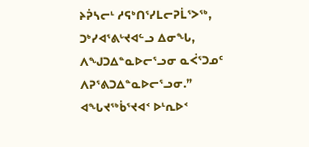ᔨᕉᓴᓕᒻ ᓱᕋᒃᑎᕐᓯᒪᓕᕈᒫᕐᐳᖅ, ᑐᒃᓯᐊᕐᕕᒡᔪᐊᓪᓗ ᐃᓂᖓ, ᐱᖑᑐᐃᓐᓇᐅᓕᕐᓗᓂ ᓇᐹᕐᑐᓄᑦ ᐱᕈᕐᕕᑐᐃᓐᓇᐅᓕᕐᓗᓂ.”
ᐊᖓᔪᖅᑳᕐᔪᐊᑉ ᐅᒻᕆᐅᑉ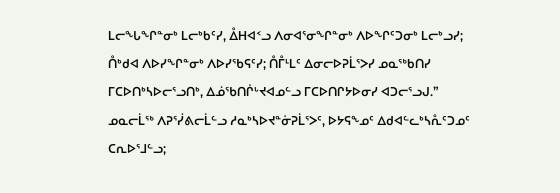ᒪᓕᖓᖏᓐᓂᒃ ᒪᓕᒃᑲᑦᓯ, ᐂᕼᐊᑉᓗ ᐱᓂᐊᕐᓂᖏᓐᓂᒃ ᐱᐅᖏᑦᑐᓂᒃ ᒪᓕᒃᓗᓯ; ᑍᒃᑯᐊ ᐱᐅᓯᖏᓐᓂᒃ ᐱᐅᓯᖃᕋᑦᓯ; ᑍᒤᒻᒪᑦ ᐃᓂᓕᐅᕈᒫᕐᐳᓯ ᓄᓇᖅᑲᑎᓯ ᒥᑕᐅᑎᒃᓴᐅᓕᕐᓗᑎᒃ, ᐃᓅᖃᑎᒌᒡᔪᐊᓄᓪᓗ ᒥᑕᐅᑎᒋᔭᐅᓂᓯ ᐊᑐᓕᕐᓗᒍ.”
ᓄᓇᓕᒫᖅ ᐱᕈᕐᓰᕕᓕᒫᓪᓗ ᓱᓇᒃᓴᐅᔪᓐᓃᕈᒫᕐᐳᑦ, ᐅᔭᕋᖕᓄᑦ ᐃᑯᐊᓪᓚᒃᓴᕅᑦᑐᓄᑦ ᑕᕆᐅᕐᒧᓪᓗ;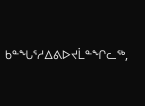ᑲᓐᖓᕐᓱᐃᕕᐅᔪᒫᓐᖏᓚᖅ,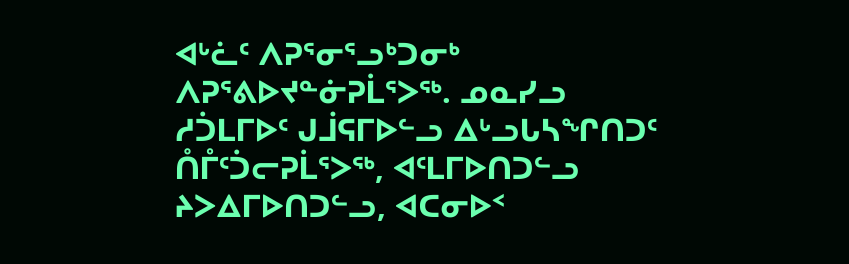ᐊᒡᓛᑦ ᐱᕈᕐᓂᕐᓗᒃᑐᓂᒃ ᐱᕈᕐᕕᐅᔪᓐᓃᕈᒫᕐᐳᖅ. ᓄᓇᓯᓗ ᓱᑑᒪᒥᐅᑦ ᒍᒨᕋᒥᐅᓪᓗ ᐃᒡᓗᒐᓴᖏᑎᑐᑦ ᑍᒤᑦᑑᓕᕈᒫᕐᐳᖅ, ᐊᑦᒪᒥᐅᑎᑐᓪᓗ ᔨᐳᐃᒥᐅᑎᑐᓪᓗ, ᐊᑕᓂᐅᑉ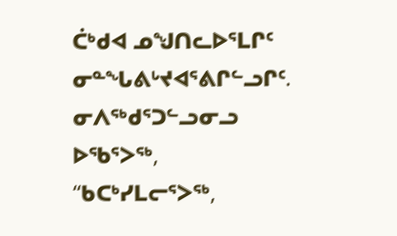ᑖᒃᑯᐊ ᓄᖑᑎᓚᐅᕐᒪᒋᑦ ᓂᓐᖓᕕᒡᔪᐊᕐᕕᒋᓪᓗᒋᑦ.
ᓂᐱᖅᑯᕐᑐᓪᓗᓂᓗ ᐅᖃᕐᐳᖅ, “ᑲᑕᒃᓯᒪᓕᕐᐳᖅ,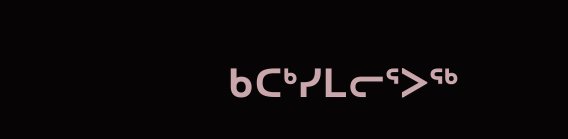ᑲᑕᒃᓯᒪᓕᕐᐳᖅ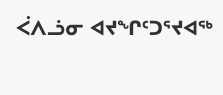ᐹᐱᓘᓂ ᐊᔪᖏᑦᑐᕐᔪᐊᖅ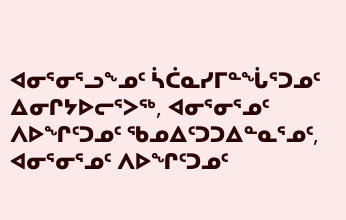ᐊᓂᕐᓂᕐᓗᖕᓄᑦ ᓵᑖᓇᓯᒥᓐᖔᕐᑐᓄᑦ ᐃᓂᒋᔭᐅᓕᕐᐳᖅ, ᐊᓂᕐᓂᕐᓄᑦ ᐱᐅᖏᑦᑐᓄᑦ ᖃᓄᐃᑦᑐᑐᐃᓐᓇᕐᓄᑦ, ᐊᓂᕐᓂᕐᓄᑦ ᐱᐅᖏᑦᑐᓄᑦ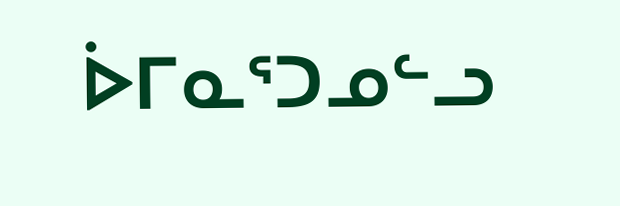ᐆᒥᓇᕐᑐᓄᓪᓗ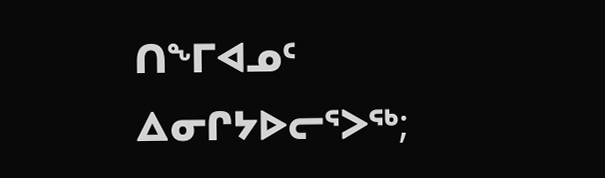ᑎᖕᒥᐊᓄᑦ ᐃᓂᒋᔭᐅᓕᕐᐳᖅ;